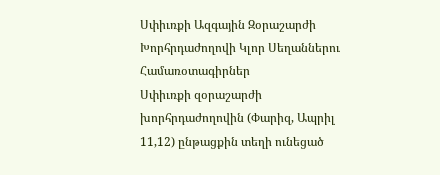Սփիւռքի Ազգային Զօրաշարժի Խորհրդաժողովի Կլոր Սեղաններու Համառօտագիրներ
Սփիւռքի զօրաշարժի խորհրդաժողովին (Փարիզ, Ապրիլ 11,12) ընթացքին տեղի ունեցած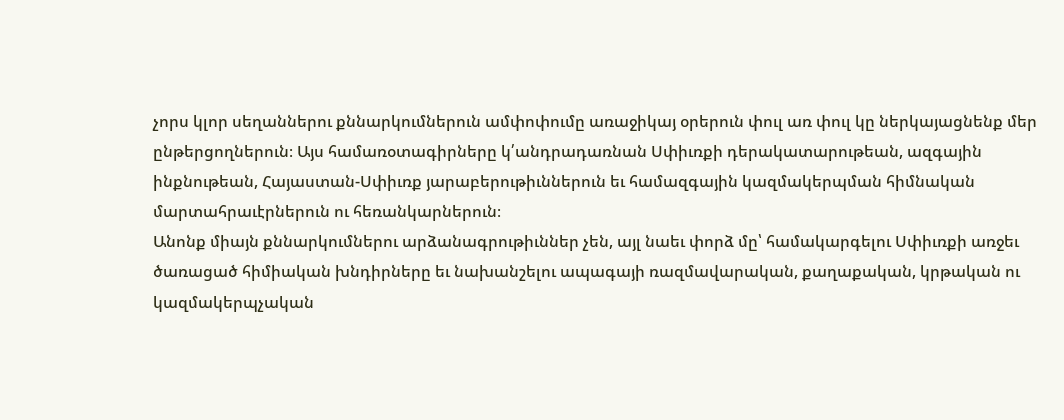չորս կլոր սեղաններու քննարկումներուն ամփոփումը առաջիկայ օրերուն փուլ առ փուլ կը ներկայացնենք մեր ընթերցողներուն։ Այս համառօտագիրները կ՛անդրադառնան Սփիւռքի դերակատարութեան, ազգային ինքնութեան, Հայաստան-Սփիւռք յարաբերութիւններուն եւ համազգային կազմակերպման հիմնական մարտահրաւէրներուն ու հեռանկարներուն։
Անոնք միայն քննարկումներու արձանագրութիւններ չեն, այլ նաեւ փորձ մը՝ համակարգելու Սփիւռքի առջեւ ծառացած հիմիական խնդիրները եւ նախանշելու ապագայի ռազմավարական, քաղաքական, կրթական ու կազմակերպչական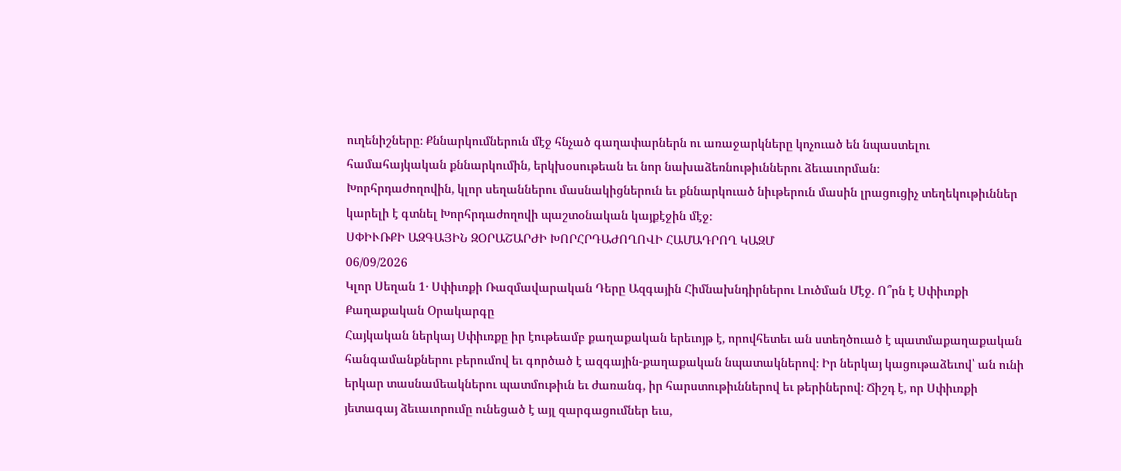ուղենիշները։ Քննարկումներուն մէջ հնչած գաղափարներն ու առաջարկները կոչուած են նպաստելու համահայկական քննարկումին, երկխօսութեան եւ նոր նախաձեռնութիւններու ձեւաւորման։
Խորհրդաժողովին, կլոր սեղաններու մասնակիցներուն եւ քննարկուած նիւթերուն մասին լրացուցիչ տեղեկութիւններ կարելի է գտնել Խորհրդաժողովի պաշտօնական կայքէջին մէջ։
ՍՓԻՒՌՔԻ ԱԶԳԱՅԻՆ ԶՕՐԱՇԱՐԺԻ ԽՈՐՀՐԴԱԺՈՂՈՎԻ ՀԱՄԱԴՐՈՂ ԿԱԶՄ
06/09/2026
Կլոր Սեղան 1․ Սփիւռքի Ռազմավարական Դերը Ազգային Հիմնախնդիրներու Լուծման Մէջ. Ո՞րն է Սփիւռքի Քաղաքական Օրակարգը
Հայկական ներկայ Սփիւռքը իր էութեամբ քաղաքական երեւոյթ է, որովհետեւ ան ստեղծուած է պատմաքաղաքական հանգամանքներու բերումով եւ գործած է ազգային-քաղաքական նպատակներով։ Իր ներկայ կացութաձեւով՝ ան ունի երկար տասնաﬔակներու պատմութիւն եւ ժառանգ, իր հարստութիւններով եւ թերիներով։ Ճիշդ է, որ Սփիւռքի յետագայ ձեւաւորումը ունեցած է այլ զարգացումներ եւս,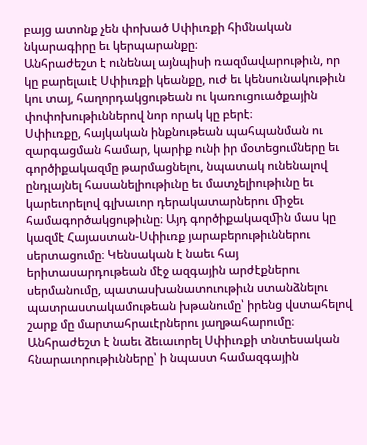բայց ատոնք չեն փոխած Սփիւռքի հիմնական նկարագիրը եւ կերպարանքը։
Անհրաժեշտ է ունենալ այնպիսի ռազմավարութիւն, որ կը բարելաւէ Սփիւռքի կեանքը, ուժ եւ կենսունակութիւն կու տայ, հաղորդակցութեան ու կառուցուածքային փոփոխութիւններով նոր որակ կը բերէ։
Սփիւռքը, հայկական ինքնութեան պահպանման ու զարգացման համար, կարիք ունի իր մօտեցումները եւ գործիքակազմը թարմացնելու, նպատակ ունենալով ընդլայնել հասանելիութիւնը եւ մատչելիութիւնը եւ կարեւորելով գլխաւոր դերակատարներու ﬕջեւ համագործակցութիւնը։ Այդ գործիքակազﬕն մաս կը կազմէ Հայաստան-Սփիւռք յարաբերութիւններու սերտացումը։ Կենսական է նաեւ հայ երիտասարդութեան մէջ ազգային արժէքներու սերմանումը, պատասխանատուութիւն ստանձնելու պատրաստակամութեան խթանումը՝ իրենց վստահելով շարք մը մարտահրաւէրներու յաղթահարումը։
Անհրաժեշտ է նաեւ ձեւաւորել Սփիւռքի տնտեսական հնարաւորութիւնները՝ ի նպաստ համազգային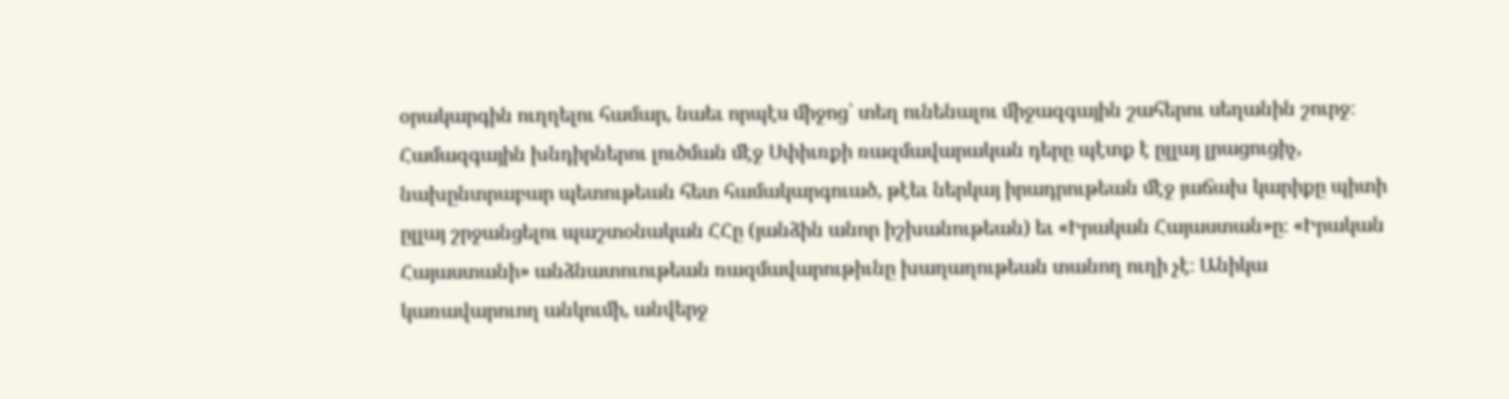օրակարգին ուղղելու համար, նաեւ որպէս միջոց՝ տեղ ունենալու միջազգային շահերու սեղանին շուրջ։
Համազգային խնդիրներու լուծման մէջ Սփիւռքի ռազմավարական դերը պէտք է ըլլայ լրացուցիչ, նախընտրաբար պետութեան հետ համակարգուած, թէեւ ներկայ իրադրութեան մէջ յաճախ կարիքը պիտի ըլլայ շրջանցելու պաշտօնական ՀՀը (յանձին անոր իշխանութեան) եւ «Իրական Հայաստան»ը։ «Իրական Հայաստանի» անձնատուութեան ռազմավարութիւնը խաղաղութեան տանող ուղի չէ։ Անիկա կառավարուող անկումի, անվերջ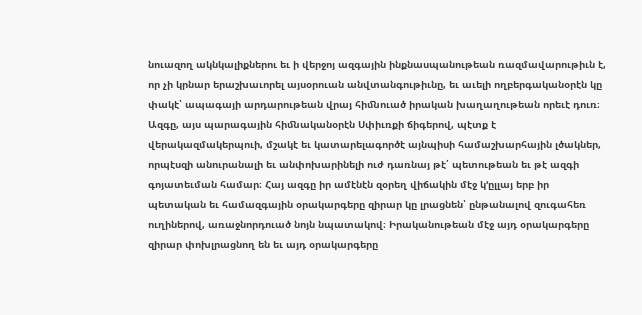նուազող ակնկալիքներու եւ ի վերջոյ ազգային ինքնասպանութեան ռազմավարութիւն է, որ չի կրնար երաշխաւորել այսօրուան անվտանգութիւնը, եւ աւելի ողբերգականօրէն կը փակէ՝ ապագայի արդարութեան վրայ հիﬓուած իրական խաղաղութեան որեւէ դուռ։
Ազգը, այս պարագային հիﬓականօրէն Սփիւռքի ճիգերով, պէտք է վերակազմակերպուի, մշակէ եւ կատարելագործէ այնպիսի համաշխարհային լծակներ, որպէսզի անուրանալի եւ անփոխարինելի ուժ դառնայ թէ՛ պետութեան եւ թէ ազգի գոյատեւման համար։ Հայ ազգը իր ամէնէն զօրեղ վիճակին մէջ կ’ըլլայ երբ իր պետական եւ համազգային օրակարգերը զիրար կը լրացնեն՝ ընթանալով զուգահեռ ուղիներով, առաջնորդուած նոյն նպատակով։ Իրականութեան մէջ այդ օրակարգերը զիրար փոխլրացնող են եւ այդ օրակարգերը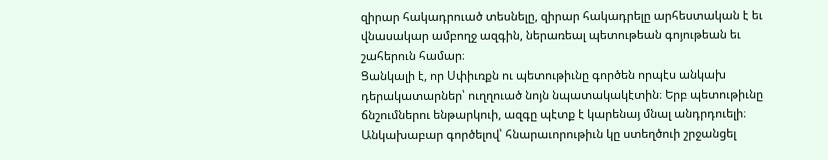զիրար հակադրուած տեսնելը, զիրար հակադրելը արհեստական է եւ վնասակար ամբողջ ազգին, ներառեալ պետութեան գոյութեան եւ շահերուն համար։
Ցանկալի է, որ Սփիւռքն ու պետութիւնը գործեն որպէս անկախ դերակատարներ՝ ուղղուած նոյն նպատակակէտին։ Երբ պետութիւնը ճնշումներու ենթարկուի, ազգը պէտք է կարենայ մնալ անդրդուելի։ Անկախաբար գործելով՝ հնարաւորութիւն կը ստեղծուի շրջանցել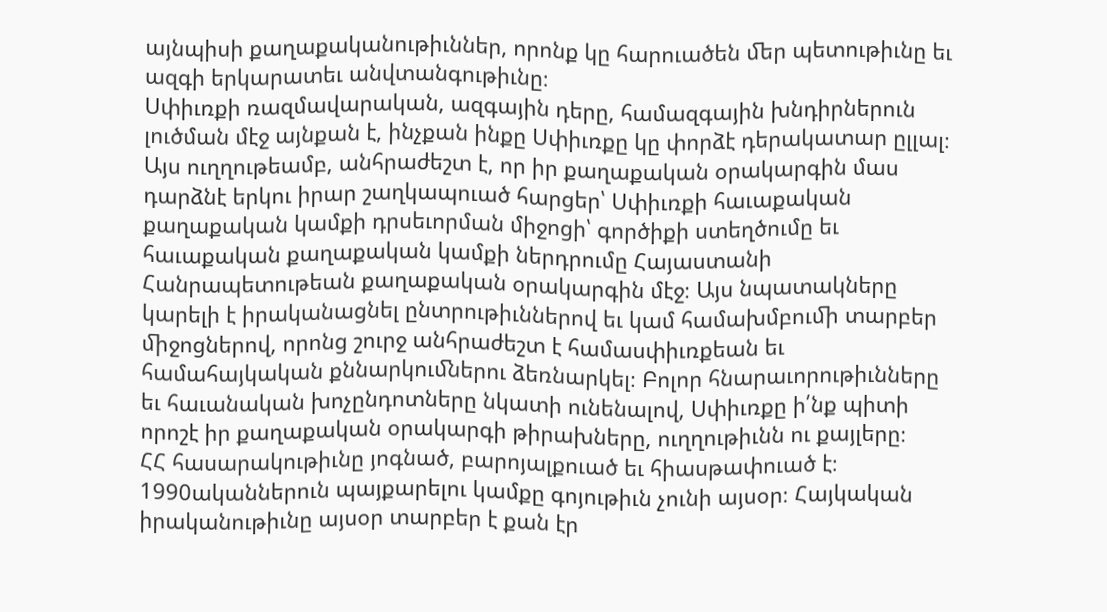այնպիսի քաղաքականութիւններ, որոնք կը հարուածեն ﬔր պետութիւնը եւ ազգի երկարատեւ անվտանգութիւնը։
Սփիւռքի ռազմավարական, ազգային դերը, համազգային խնդիրներուն լուծման մէջ այնքան է, ինչքան ինքը Սփիւռքը կը փորձէ դերակատար ըլլալ։ Այս ուղղութեամբ, անհրաժեշտ է, որ իր քաղաքական օրակարգին մաս դարձնէ երկու իրար շաղկապուած հարցեր՝ Սփիւռքի հաւաքական քաղաքական կամքի դրսեւորման միջոցի՝ գործիքի ստեղծումը եւ հաւաքական քաղաքական կամքի ներդրումը Հայաստանի Հանրապետութեան քաղաքական օրակարգին մէջ։ Այս նպատակները կարելի է իրականացնել ընտրութիւններով եւ կամ համախմբուﬕ տարբեր ﬕջոցներով, որոնց շուրջ անհրաժեշտ է համասփիւռքեան եւ համահայկական քննարկուﬓերու ձեռնարկել։ Բոլոր հնարաւորութիւնները եւ հաւանական խոչընդոտները նկատի ունենալով, Սփիւռքը ի՛նք պիտի որոշէ իր քաղաքական օրակարգի թիրախները, ուղղութիւնն ու քայլերը։
ՀՀ հասարակութիւնը յոգնած, բարոյալքուած եւ հիասթափուած է։ 1990ականներուն պայքարելու կամքը գոյութիւն չունի այսօր։ Հայկական իրականութիւնը այսօր տարբեր է քան էր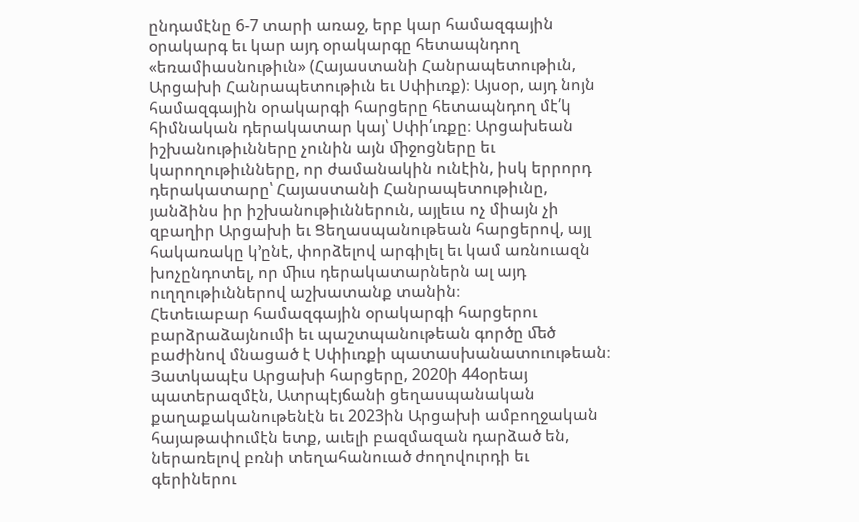ընդամէնը 6-7 տարի առաջ, երբ կար համազգային օրակարգ եւ կար այդ օրակարգը հետապնդող «եռամիասնութիւն» (Հայաստանի Հանրապետութիւն, Արցախի Հանրապետութիւն եւ Սփիւռք)։ Այսօր, այդ նոյն համազգային օրակարգի հարցերը հետապնդող մէ՛կ հիմնական դերակատար կայ՝ Սփի՛ւռքը։ Արցախեան իշխանութիւնները չունին այն ﬕջոցները եւ կարողութիւնները, որ ժամանակին ունէին, իսկ երրորդ դերակատարը՝ Հայաստանի Հանրապետութիւնը, յանձինս իր իշխանութիւններուն, այլեւս ոչ միայն չի զբաղիր Արցախի եւ Ցեղասպանութեան հարցերով, այլ հակառակը կ՚ընէ, փորձելով արգիլել եւ կամ առնուազն խոչընդոտել, որ ﬕւս դերակատարներն ալ այդ ուղղութիւններով աշխատանք տանին։
Հետեւաբար համազգային օրակարգի հարցերու բարձրաձայնումի եւ պաշտպանութեան գործը ﬔծ բաժինով մնացած է Սփիւռքի պատասխանատուութեան։ Յատկապէս Արցախի հարցերը, 2020ի 44օրեայ պատերազմէն, Ատրպէյճանի ցեղասպանական քաղաքականութենէն եւ 2023ին Արցախի ամբողջական հայաթափումէն ետք, աւելի բազմազան դարձած են, ներառելով բռնի տեղահանուած ժողովուրդի եւ գերիներու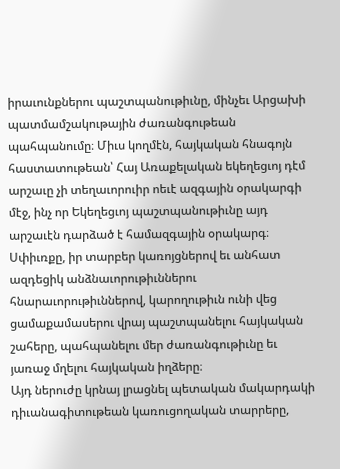իրաւունքներու պաշտպանութիւնը, մինչեւ Արցախի պատմամշակութային ժառանգութեան պահպանումը։ Միւս կողմէն, հայկական հնագոյն հաստատութեան՝ Հայ Առաքելական եկեղեցւոյ դէմ արշաւը չի տեղաւորուիր ոեւէ ազգային օրակարգի մէջ, ինչ որ Եկեղեցւոյ պաշտպանութիւնը այդ արշաւէն դարձած է համազգային օրակարգ։
Սփիւռքը, իր տարբեր կառոյցներով եւ անհատ ազդեցիկ անձնաւորութիւններու հնարաւորութիւններով, կարողութիւն ունի վեց ցամաքամասերու վրայ պաշտպանելու հայկական շահերը, պահպանելու մեր ժառանգութիւնը եւ յառաջ մղելու հայկական իղձերը։
Այդ ներուժը կրնայ լրացնել պետական մակարդակի դիւանագիտութեան կառուցողական տարրերը,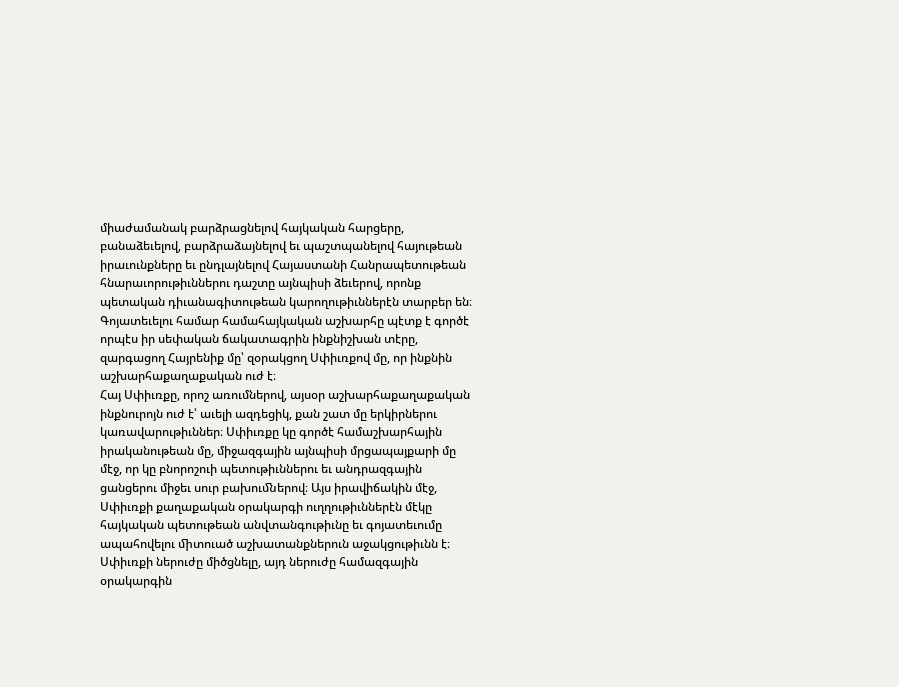միաժամանակ բարձրացնելով հայկական հարցերը, բանաձեւելով, բարձրաձայնելով եւ պաշտպանելով հայութեան իրաւունքները եւ ընդլայնելով Հայաստանի Հանրապետութեան հնարաւորութիւններու դաշտը այնպիսի ձեւերով, որոնք պետական դիւանագիտութեան կարողութիւններէն տարբեր են։ Գոյատեւելու համար համահայկական աշխարհը պէտք է գործէ որպէս իր սեփական ճակատագրին ինքնիշխան տէրը, զարգացող Հայրենիք մը՝ զօրակցող Սփիւռքով մը, որ ինքնին աշխարհաքաղաքական ուժ է։
Հայ Սփիւռքը, որոշ առումներով, այսօր աշխարհաքաղաքական ինքնուրոյն ուժ է՝ աւելի ազդեցիկ, քան շատ մը երկիրներու կառավարութիւններ։ Սփիւռքը կը գործէ համաշխարհային իրականութեան մը, միջազգային այնպիսի մրցապայքարի մը մէջ, որ կը բնորոշուի պետութիւններու եւ անդրազգային ցանցերու միջեւ սուր բախուﬓերով։ Այս իրավիճակին մէջ, Սփիւռքի քաղաքական օրակարգի ուղղութիւններէն մէկը հայկական պետութեան անվտանգութիւնը եւ գոյատեւումը ապահովելու ﬕտուած աշխատանքներուն աջակցութիւնն է։
Սփիւռքի ներուժը միծցնելը, այդ ներուժը համազգային օրակարգին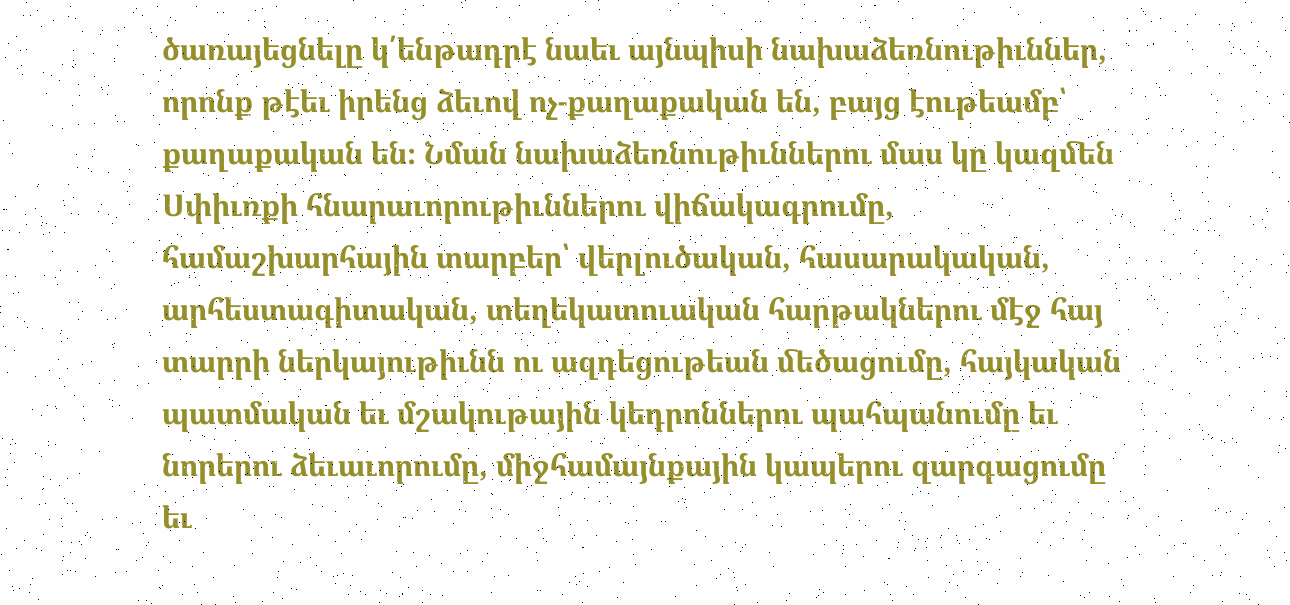ծառայեցնելը կ՛ենթադրէ նաեւ այնպիսի նախաձեռնութիւններ, որոնք թէեւ իրենց ձեւով ոչ-քաղաքական են, բայց էութեամբ՝ քաղաքական են։ Նման նախաձեռնութիւններու մաս կը կազﬔն Սփիւռքի հնարաւորութիւններու վիճակագրումը, համաշխարհային տարբեր՝ վերլուծական, հասարակական, արհեստագիտական, տեղեկատուական հարթակներու մէջ հայ տարրի ներկայութիւնն ու ազդեցութեան ﬔծացումը, հայկական պատմական եւ մշակութային կեդրոններու պահպանումը եւ նորերու ձեւաւորումը, միջհամայնքային կապերու զարգացումը եւ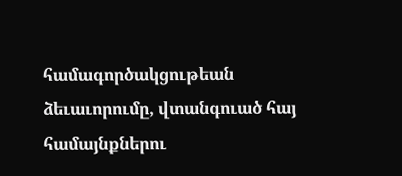համագործակցութեան ձեւաւորումը, վտանգուած հայ համայնքներու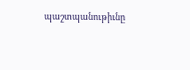պաշտպանութիւնը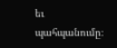եւ պահպանումը։